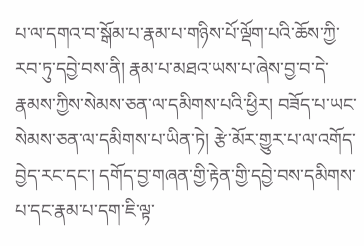པ་ལ་དགའ་བ་སྒོམ་པ་རྣམ་པ་གཉིས་པོ་ལྡོག་པའི་ཆོས་ཀྱི་རབ་ཏུ་དབྱེ་བས་ནི། རྣམ་པ་མཐའ་ཡས་པ་ཞེས་བྱ་བ་དེ་རྣམས་ཀྱིས་སེམས་ཅན་ལ་དམིགས་པའི་ཕྱིར། བཟོད་པ་ཡང་སེམས་ཅན་ལ་དམིགས་པ་ཡིན་ཏེ། རྩེ་མོར་གྱུར་པ་ལ་འགོད་བྱེད་རང་དང་། དགོད་བྱ་གཞན་གྱི་རྟེན་གྱི་དབྱེ་བས་དམིགས་པ་དང་རྣམ་པ་དག་ཇི་ལྟ་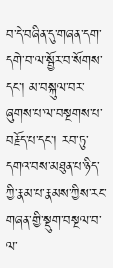བ་དེ་བཞིན་དུ་གཞན་དག་དགེ་བ་ལ་སྦྱོར་བ་སོགས་དང་། མ་བསྐུལ་བར་ཞུགས་པ་ལ་བསྔགས་པ་བརྗོད་པ་དང་། རབ་ཏུ་དགའ་བས་མཐུན་པ་ཉིད་ཀྱི་རྣམ་པ་རྣམས་ཀྱིས་རང་གཞན་གྱི་སྡུག་བསྔལ་བ་ལ་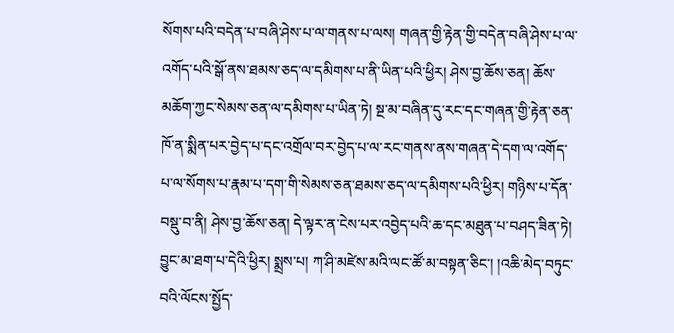སོགས་པའི་བདེན་པ་བཞི་ཤེས་པ་ལ་གནས་པ་ལས། གཞན་གྱི་རྟེན་གྱི་བདེན་བཞི་ཤེས་པ་ལ་འགོད་པའི་སྒོ་ནས་ཐམས་ཅད་ལ་དམིགས་པ་ནི་ཡིན་པའི་ཕྱིར། ཤེས་བྱ་ཆོས་ཅན། ཆོས་མཆོག་ཀྱང་སེམས་ཅན་ལ་དམིགས་པ་ཡིན་ཏེ། སྔ་མ་བཞིན་དུ་རང་དང་གཞན་གྱི་རྟེན་ཅན་ཁོ་ན་སྨིན་པར་བྱེད་པ་དང་འགྲོལ་བར་བྱེད་པ་ལ་རང་གནས་ནས་གཞན་དེ་དག་ལ་འགོད་པ་ལ་སོགས་པ་རྣམ་པ་དག་གི་སེམས་ཅན་ཐམས་ཅད་ལ་དམིགས་པའི་ཕྱིར། གཉིས་པ་དོན་བསྡུ་བ་ནི། ཤེས་བྱ་ཆོས་ཅན། དེ་ལྟར་ན་ངེས་པར་འབྱེད་པའི་ཆ་དང་མཐུན་པ་བཤད་ཟིན་ཏེ། བྱུང་མ་ཐག་པ་དེའི་ཕྱིར། སྨྲས་པ། ཀ་ཤི་མཛེས་མའི་ལང་ཚོ་མ་བསྟན་ཅིང་། །འཆི་མེད་བཏུང་བའི་ལོངས་སྤྱོད་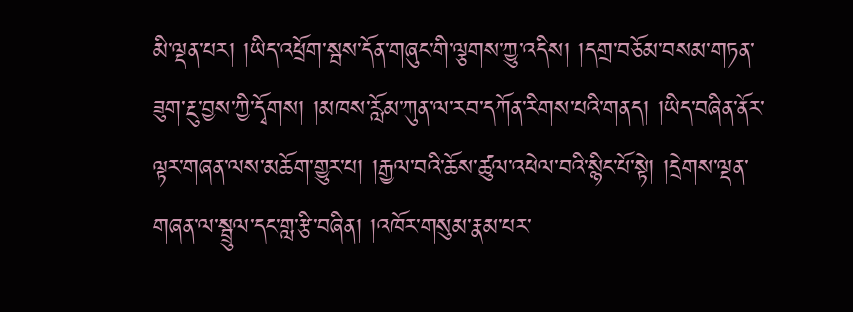མི་ལྡན་པར། །ཡིད་འཕྲོག་སྦས་དོན་གཞུང་གི་ལྕགས་ཀྱུ་འདིས། །དགྲ་བཅོམ་བསམ་གཏན་ཟུག་རྔུ་བྱས་ཀྱི་དྭོགས། །མཁས་རློམ་ཀུན་ལ་རབ་དཀོན་རིགས་པའི་གནད། །ཡིད་བཞིན་ནོར་ལྟར་གཞན་ལས་མཆོག་གྱུར་པ། །རྒྱལ་བའི་ཆོས་ཚུལ་འཕེལ་བའི་སྙིང་པོ་སྟེ། །དྲེགས་ལྡན་གཞན་ལ་སྦྲུལ་དང་གླ་རྩི་བཞིན། །འཁོར་གསུམ་རྣམ་པར་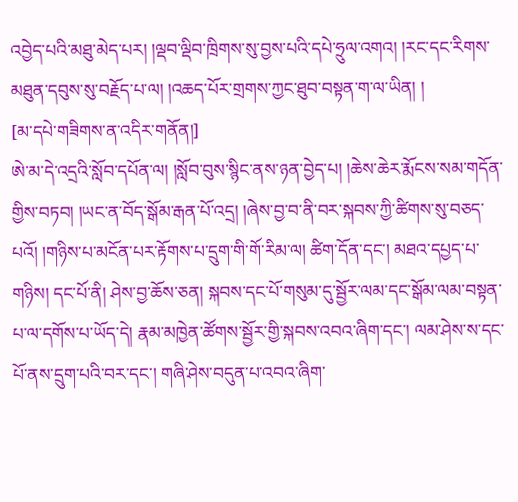འབྱེད་པའི་མཐུ་མེད་པར། །ལྡབ་ལྡིབ་ཁྲིགས་སུ་བྱས་པའི་དཔེ་ཧྲུལ་འགའ། །རང་དང་རིགས་མཐུན་དབུས་སུ་བརྗོད་པ་ལ། །འཆད་པོར་གྲགས་ཀྱང་ཐུབ་བསྟན་ག་ལ་ཡིན། །
[མ་དཔེ་གཟིགས་ན་འདིར་གནོན།]
ཨེ་མ་དེ་འདྲའི་སློབ་དཔོན་ལ། །སློབ་བུས་སྙིང་ནས་ཉན་བྱེད་པ། །ཆེས་ཆེར་རྨོངས་སམ་གདོན་གྱིས་བཏབ། །ཡང་ན་བོད་སྒོམ་རྒན་པོ་འདྲ། །ཞེས་བྱ་བ་ནི་བར་སྐབས་ཀྱི་ཚིགས་སུ་བཅད་པའོ། །གཉིས་པ་མངོན་པར་རྟོགས་པ་དྲུག་གི་གོ་རིམ་ལ། ཚིག་དོན་དང་། མཐའ་དཔྱད་པ་གཉིས། དང་པོ་ནི། ཤེས་བྱ་ཆོས་ཅན། སྐབས་དང་པོ་གསུམ་དུ་སྦྱོར་ལམ་དང་སྒོམ་ལམ་བསྟན་པ་ལ་དགོས་པ་ཡོད་དེ། རྣམ་མཁྱེན་ཚོགས་སྦྱོར་གྱི་སྐབས་འབའ་ཞིག་དང་། ལམ་ཤེས་ས་དང་པོ་ནས་དྲུག་པའི་བར་དང་། གཞི་ཤེས་བདུན་པ་འབའ་ཞིག་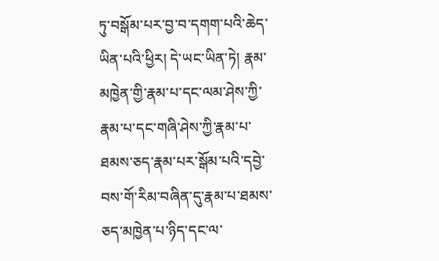ཏུ་བསྒོམ་པར་བྱ་བ་དགག་པའི་ཆེད་ཡིན་པའི་ཕྱིར། དེ་ཡང་ཡིན་ཏེ། རྣམ་མཁྱེན་གྱི་རྣམ་པ་དང་ལམ་ཤེས་ཀྱི་རྣམ་པ་དང་གཞི་ཤེས་ཀྱི་རྣམ་པ་ཐམས་ཅད་རྣམ་པར་སྒོམ་པའི་དབྱེ་བས་གོ་རིམ་བཞིན་དུ་རྣམ་པ་ཐམས་ཅད་མཁྱེན་པ་ཉིད་དང་ལ་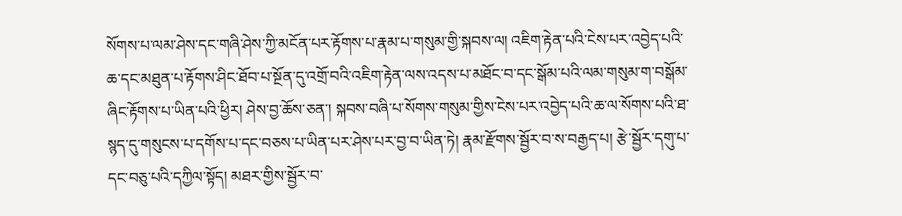སོགས་པ་ལམ་ཤེས་དང་གཞི་ཤེས་ཀྱི་མངོན་པར་རྟོགས་པ་རྣམ་པ་གསུམ་གྱི་སྐབས་ལ། འཇིག་རྟེན་པའི་ངེས་པར་འབྱེད་པའི་ཆ་དང་མཐུན་པ་རྟོགས་ཤིང་ཐོབ་པ་སྔོན་དུ་འགྲོ་བའི་འཇིག་རྟེན་ལས་འདས་པ་མཐོང་བ་དང་སྒོམ་པའི་ལམ་གསུམ་ག་བསྒོམ་ཞིང་རྟོགས་པ་ཡིན་པའི་ཕྱིར། ཤེས་བྱ་ཆོས་ཅན་། སྐབས་བཞི་པ་སོགས་གསུམ་གྱིས་ངེས་པར་འབྱེད་པའི་ཆ་ལ་སོགས་པའི་ཐ་སྙད་དུ་གསུངས་པ་དགོས་པ་དང་བཅས་པ་ཡིན་པར་ཤེས་པར་བྱ་བ་ཡིན་ཏེ། རྣམ་རྫོགས་སྦྱོར་བ་ས་བརྒྱད་པ། རྩེ་སྦྱོར་དགུ་པ་དང་བཅུ་པའི་དཀྱིལ་སྟོད། མཐར་གྱིས་སྦྱོར་བ་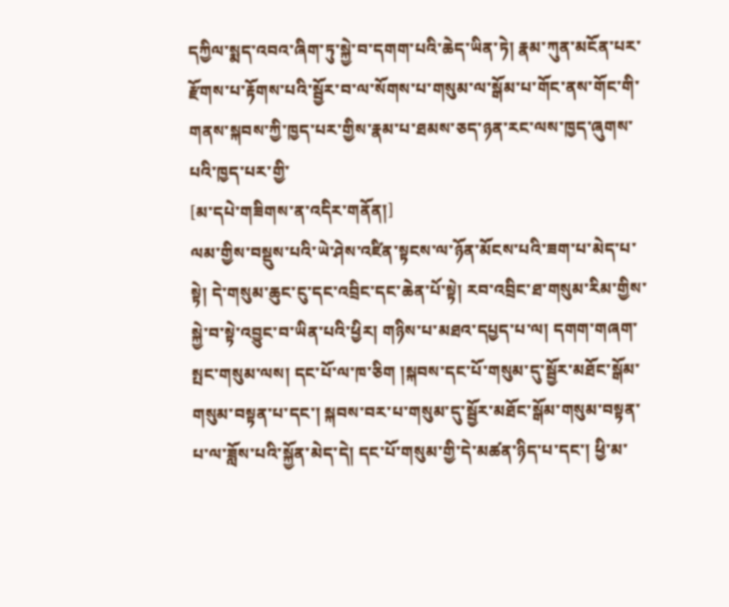དཀྱིལ་སྨད་འབའ་ཞིག་ཏུ་སྐྱེ་བ་དགག་པའི་ཆེད་ཡིན་ཏེ། རྣམ་ཀུན་མངོན་པར་རྫོགས་པ་རྟོགས་པའི་སྦྱོར་བ་ལ་སོགས་པ་གསུམ་ལ་སྒོམ་པ་གོང་ནས་གོང་གི་གནས་སྐབས་ཀྱི་ཁྱད་པར་གྱིས་རྣམ་པ་ཐམས་ཅད་ཉན་རང་ལས་ཁྱད་ཞུགས་པའི་ཁྱད་པར་གྱི་
[མ་དཔེ་གཟིགས་ན་འདིར་གནོན།]
ལམ་གྱིས་བསྡུས་པའི་ཡེ་ཤེས་འཛིན་སྟངས་ལ་ཉོན་མོངས་པའི་ཟག་པ་མེད་པ་སྟེ། དེ་གསུམ་ཆུང་ངུ་དང་འབྲིང་དང་ཆེན་པོ་སྟེ། རབ་འབྲིང་ཐ་གསུམ་རིམ་གྱིས་སྐྱེ་བ་སྟེ་འབྱུང་བ་ཡིན་པའི་ཕྱིར། གཉིས་པ་མཐའ་དཔྱད་པ་ལ། དགག་གཞག་སྤང་གསུམ་ལས། དང་པོ་ལ་ཁ་ཅིག །སྐབས་དང་པོ་གསུམ་དུ་སྦྱོར་མཐོང་སྒོམ་གསུམ་བསྟན་པ་དང་། སྐབས་བར་པ་གསུམ་དུ་སྦྱོར་མཐོང་སྒོམ་གསུམ་བསྟན་པ་ལ་ཟློས་པའི་སྐྱོན་མེད་དེ། དང་པོ་གསུམ་གྱི་དེ་མཚན་ཉིད་པ་དང་། ཕྱི་མ་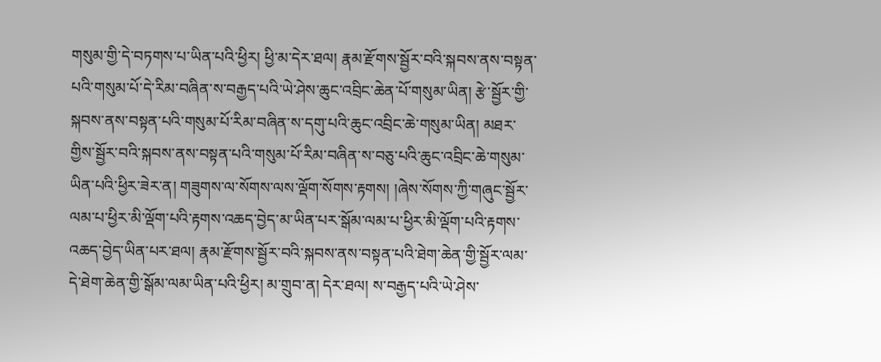གསུམ་གྱི་དེ་བཏགས་པ་ཡིན་པའི་ཕྱིར། ཕྱི་མ་དེར་ཐལ། རྣམ་རྫོགས་སྦྱོར་བའི་སྐབས་ནས་བསྟན་པའི་གསུམ་པོ་དེ་རིམ་བཞིན་ས་བརྒྱད་པའི་ཡེ་ཤེས་ཆུང་འབྲིང་ཆེན་པོ་གསུམ་ཡིན། རྩེ་སྦྱོར་གྱི་སྐབས་ནས་བསྟན་པའི་གསུམ་པོ་རིམ་བཞིན་ས་དགུ་པའི་ཆུང་འབྲིང་ཆེ་གསུམ་ཡིན། མཐར་གྱིས་སྦྱོར་བའི་སྐབས་ནས་བསྟན་པའི་གསུམ་པོ་རིམ་བཞིན་ས་བཅུ་པའི་ཆུང་འབྲིང་ཆེ་གསུམ་ཡིན་པའི་ཕྱིར་ཟེར་ན། གཟུགས་ལ་སོགས་ལས་ལྡོག་སོགས་རྟགས། །ཞེས་སོགས་ཀྱི་གཞུང་སྦྱོར་ལམ་པ་ཕྱིར་མི་ལྡོག་པའི་རྟགས་འཆད་བྱེད་མ་ཡིན་པར་སྒོམ་ལམ་པ་ཕྱིར་མི་ལྡོག་པའི་རྟགས་འཆད་བྱེད་ཡིན་པར་ཐལ། རྣམ་རྫོགས་སྦྱོར་བའི་སྐབས་ནས་བསྟན་པའི་ཐེག་ཆེན་གྱི་སྦྱོར་ལམ་དེ་ཐེག་ཆེན་གྱི་སྒོམ་ལམ་ཡིན་པའི་ཕྱིར། མ་གྲུབ་ན། དེར་ཐལ། ས་བརྒྱད་པའི་ཡེ་ཤེས་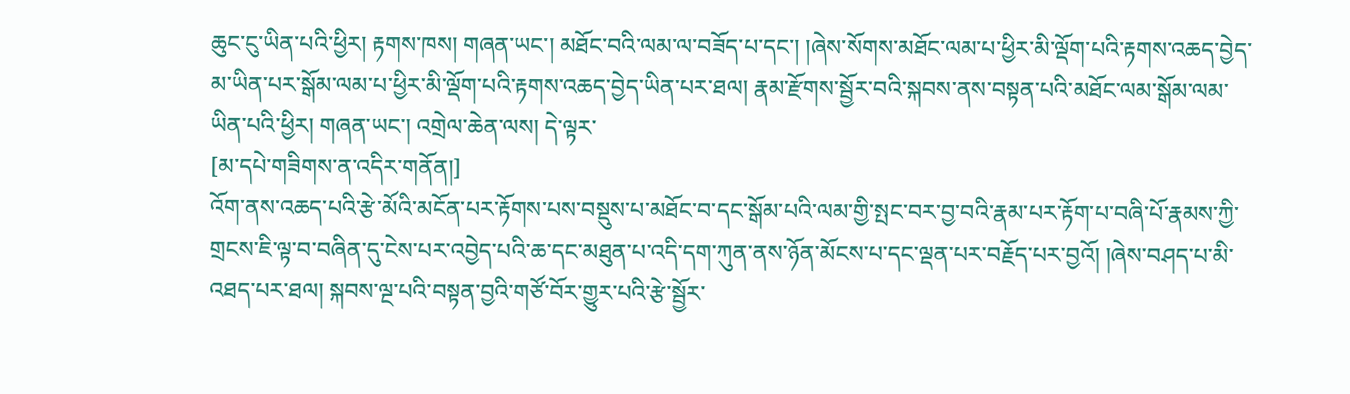ཆུང་ངུ་ཡིན་པའི་ཕྱིར། རྟགས་ཁས། གཞན་ཡང་། མཐོང་བའི་ལམ་ལ་བཟོད་པ་དང་། །ཞེས་སོགས་མཐོང་ལམ་པ་ཕྱིར་མི་ལྡོག་པའི་རྟགས་འཆད་བྱེད་མ་ཡིན་པར་སྒོམ་ལམ་པ་ཕྱིར་མི་ལྡོག་པའི་རྟགས་འཆད་བྱེད་ཡིན་པར་ཐལ། རྣམ་རྫོགས་སྦྱོར་བའི་སྐབས་ནས་བསྟན་པའི་མཐོང་ལམ་སྒོམ་ལམ་ཡིན་པའི་ཕྱིར། གཞན་ཡང་། འགྲེལ་ཆེན་ལས། དེ་ལྟར་
[མ་དཔེ་གཟིགས་ན་འདིར་གནོན།]
འོག་ནས་འཆད་པའི་རྩེ་མོའི་མངོན་པར་རྟོགས་པས་བསྡུས་པ་མཐོང་བ་དང་སྒོམ་པའི་ལམ་གྱི་སྤང་བར་བྱ་བའི་རྣམ་པར་རྟོག་པ་བཞི་པོ་རྣམས་ཀྱི་གྲངས་ཇི་ལྟ་བ་བཞིན་དུ་ངེས་པར་འབྱེད་པའི་ཆ་དང་མཐུན་པ་འདི་དག་ཀུན་ནས་ཉོན་མོངས་པ་དང་ལྡན་པར་བརྗོད་པར་བྱའོ། །ཞེས་བཤད་པ་མི་འཐད་པར་ཐལ། སྐབས་ལྔ་པའི་བསྟན་བྱའི་གཙོ་བོར་གྱུར་པའི་རྩེ་སྦྱོར་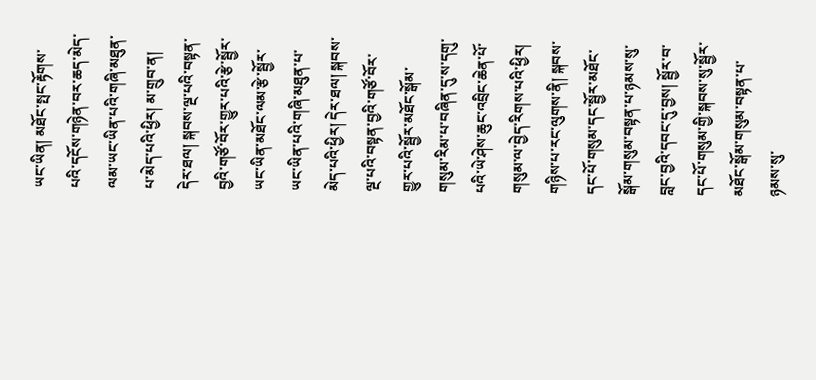ཡང་ཡིན། མཐོང་སྤང་རྟོགས་པའི་དངོས་གཉེན་བར་ཆད་མེད་ལམ་ཡང་ཡིན་པའི་གཞི་མཐུན་པ་མེད་པའི་ཕྱིར། མ་གྲུབ་ན། དེར་ཐལ། སྐབས་ལྔ་པའི་བསྟན་བྱའི་གཙོ་བོར་གྱུར་པའི་རྩེ་སྦྱོར་ཡང་ཡིན་མཐོང་ལམ་རྩེ་སྦྱོར་ཡང་ཡིན་པའི་གཞི་མཐུན་པ་མེད་པའི་ཕྱིར། དེར་ཐལ། སྐབས་ལྔ་པའི་བསྟན་བྱའི་གཙོ་བོར་གྱུར་པའི་སྦྱོར་མཐོང་སྒོམ་གསུམ་རིམ་པ་བཞིན་དུ་ས་དགུ་པའི་ཡེ་ཤེས་ཆུང་འབྲིང་ཆེན་པོ་གསུམ་ལ་བྱེད་རིགས་པའི་ཕྱིར། གཉིས་པ་རང་ལུགས་ནི། སྐབས་དང་པོ་གསུམ་དང་སྦྱོར་མཐོང་སྒོམ་གསུམ་བསྟན་པ་ཉམས་སུ་བླང་བྱའི་དབང་དུ་བྱས། སྦྱོར་བ་དང་པོ་གསུམ་གྱི་སྐབས་སུ་སྦྱོར་མཐོང་སྒོམ་གསུམ་བསྟན་པ་ཉམས་སུ་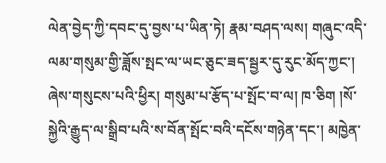ལེན་བྱེད་ཀྱི་དབང་དུ་བྱས་པ་ཡིན་ཏེ། རྣམ་བཤད་ལས། གཞུང་འདི་ལམ་གསུམ་གྱི་ཟློས་སྤང་ལ་ཡང་ཅུང་ཟད་སྦྱར་དུ་རུང་མོད་ཀྱང་། ཞེས་གསུངས་པའི་ཕྱིར། གསུམ་པ་རྩོད་པ་སྤོང་བ་ལ། ཁ་ཅིག །སོ་སྐྱེའི་རྒྱུད་ལ་སྒྲིབ་པའི་ས་བོན་སྤོང་བའི་དངོས་གཉེན་དང་། མཁྱེན་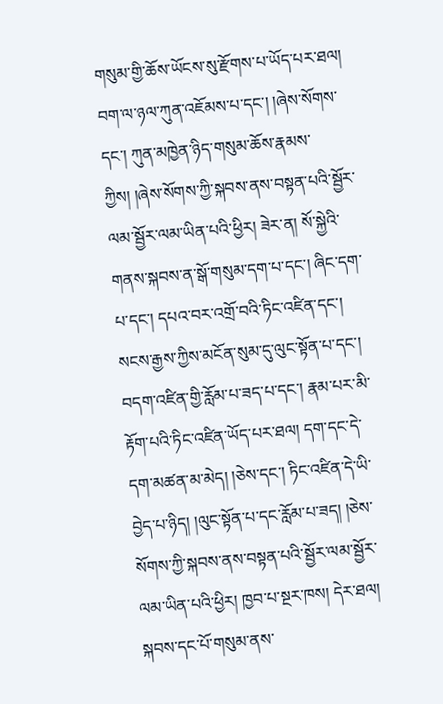གསུམ་གྱི་ཆོས་ཡོངས་སུ་རྫོགས་པ་ཡོད་པར་ཐལ། བག་ལ་ཉལ་ཀུན་འཇོམས་པ་དང་། །ཞེས་སོགས་དང་། ཀུན་མཁྱེན་ཉིད་གསུམ་ཆོས་རྣམས་ཀྱིས། །ཞེས་སོགས་ཀྱི་སྐབས་ནས་བསྟན་པའི་སྦྱོར་ལམ་སྦྱོར་ལམ་ཡིན་པའི་ཕྱིར། ཟེར་ན། སོ་སྐྱེའི་གནས་སྐབས་ན་སྒོ་གསུམ་དག་པ་དང་། ཞིང་དག་པ་དང་། དཔའ་བར་འགྲོ་བའི་ཏིང་འཛིན་དང་། སངས་རྒྱས་ཀྱིས་མངོན་སུམ་དུ་ལུང་སྟོན་པ་དང་།
བདག་འཛིན་གྱི་རློམ་པ་ཟད་པ་དང་། རྣམ་པར་མི་རྟོག་པའི་ཏིང་འཛིན་ཡོད་པར་ཐལ། དག་དང་དེ་དག་མཚན་མ་མེད། །ཅེས་དང་། ཏིང་འཛིན་དེ་ཡི་བྱེད་པ་ཉིད། །ལུང་སྟོན་པ་དང་རློམ་པ་ཟད། །ཅེས་སོགས་ཀྱི་སྐབས་ནས་བསྟན་པའི་སྦྱོར་ལམ་སྦྱོར་ལམ་ཡིན་པའི་ཕྱིར། ཁྱབ་པ་སྔར་ཁས། དེར་ཐལ། སྐབས་དང་པོ་གསུམ་ནས་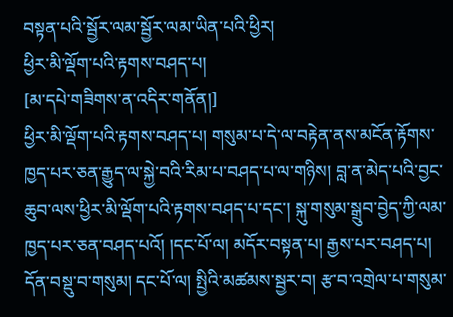བསྟན་པའི་སྦྱོར་ལམ་སྦྱོར་ལམ་ཡིན་པའི་ཕྱིར།
ཕྱིར་མི་ལྡོག་པའི་རྟགས་བཤད་པ།
[མ་དཔེ་གཟིགས་ན་འདིར་གནོན།]
ཕྱིར་མི་ལྡོག་པའི་རྟགས་བཤད་པ། གསུམ་པ་དེ་ལ་བརྟེན་ནས་མངོན་རྟོགས་ཁྱད་པར་ཅན་རྒྱུད་ལ་སྐྱེ་བའི་རིམ་པ་བཤད་པ་ལ་གཉིས། བླ་ན་མེད་པའི་བྱང་ཆུབ་ལས་ཕྱིར་མི་ལྡོག་པའི་རྟགས་བཤད་པ་དང་། སྐུ་གསུམ་སྒྲུབ་བྱེད་ཀྱི་ལམ་ཁྱད་པར་ཅན་བཤད་པའོ། །དང་པོ་ལ། མདོར་བསྟན་པ། རྒྱས་པར་བཤད་པ། དོན་བསྡུ་བ་གསུམ། དང་པོ་ལ། སྤྱིའི་མཚམས་སྦྱར་བ། རྩ་བ་འགྲེལ་པ་གསུམ་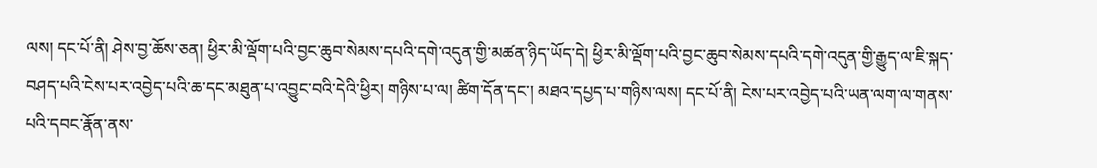ལས། དང་པོ་ནི། ཤེས་བྱ་ཆོས་ཅན། ཕྱིར་མི་ལྡོག་པའི་བྱང་ཆུབ་སེམས་དཔའི་དགེ་འདུན་གྱི་མཚན་ཉིད་ཡོད་དེ། ཕྱིར་མི་ལྡོག་པའི་བྱང་ཆུབ་སེམས་དཔའི་དགེ་འདུན་གྱི་རྒྱུད་ལ་ཇི་སྐད་བཤད་པའི་ངེས་པར་འབྱེད་པའི་ཆ་དང་མཐུན་པ་འབྱུང་བའི་དེའི་ཕྱིར། གཉིས་པ་ལ། ཚིག་དོན་དང་། མཐའ་དཔྱད་པ་གཉིས་ལས། དང་པོ་ནི། ངེས་པར་འབྱེད་པའི་ཡན་ལག་ལ་གནས་པའི་དབང་རྣོན་ནས་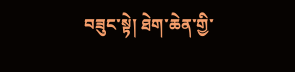བཟུང་སྟེ། ཐེག་ཆེན་གྱི་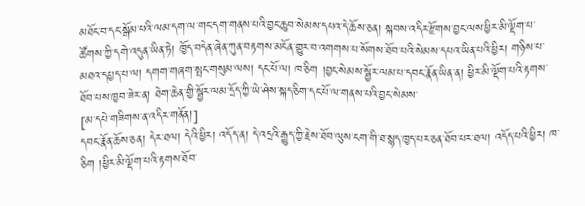མཐོང་བ་དང་སྒོམ་པའི་ལམ་དག་ལ་གང་དག་གནས་པའི་བྱང་ཆུབ་སེམས་དཔའ་དེ་ཆོས་ཅན། སྐབས་འདིར་རྫོགས་བྱང་ལས་ཕྱིར་མི་ལྡོག་པ་ཚོགས་ཀྱི་དགེ་འདུན་ཡིན་ཏེ། ཁྱོད་བདེན་ཞེན་ཀུན་བརྟགས་མངོན་གྱུར་བ་འགགས་པ་སོགས་ཐོབ་པའི་སེམས་དཔའ་ཡིན་པའི་ཕྱིར། གཉིས་པ་མཐའ་དཔྱད་པ་ལ། དགག་གཞག་སྤང་གསུམ་ལས། དང་པོ་ལ། ཁ་ཅིག །བྱང་སེམས་སྦྱོར་ལམ་པ་དབང་རྣོན་ཡིན་ན། ཕྱིར་མི་ལྡོག་པའི་རྟགས་ཐོབ་པས་ཁྱབ་ཟེར་ན། ཐེག་ཆེན་གྱི་སྦྱོར་ལམ་དྲོད་ཀྱི་ཡེ་ཤེས་སྐད་ཅིག་དང་པོ་ལ་གནས་པའི་བྱང་སེམས་
[མ་དཔེ་གཟིགས་ན་འདིར་གནོན།]
དབང་རྣོན་ཆོས་ཅན། དེར་ཐལ། དེའི་ཕྱིར། འདོད་ན། དེ་འདྲའི་རྒྱུད་ཀྱི་རྗེས་ཐོབ་ལུས་ངག་གི་ཐ་སྙད་ཁྱད་པར་ཅན་ཐོབ་པར་ཐལ། འདོད་པའི་ཕྱིར། ཁ་ཅིག །ཕྱིར་མི་ལྡོག་པའི་རྟགས་ཐོབ་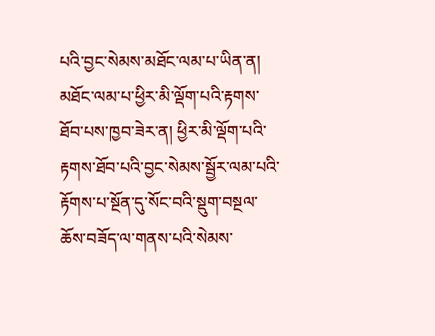པའི་བྱང་སེམས་མཐོང་ལམ་པ་ཡིན་ན། མཐོང་ལམ་པ་ཕྱིར་མི་ལྡོག་པའི་རྟགས་ཐོབ་པས་ཁྱབ་ཟེར་ན། ཕྱིར་མི་ལྡོག་པའི་རྟགས་ཐོབ་པའི་བྱང་སེམས་སྦྱོར་ལམ་པའི་རྟོགས་པ་སྔོན་དུ་སོང་བའི་སྡུག་བསྔལ་ཆོས་བཟོད་ལ་གནས་པའི་སེམས་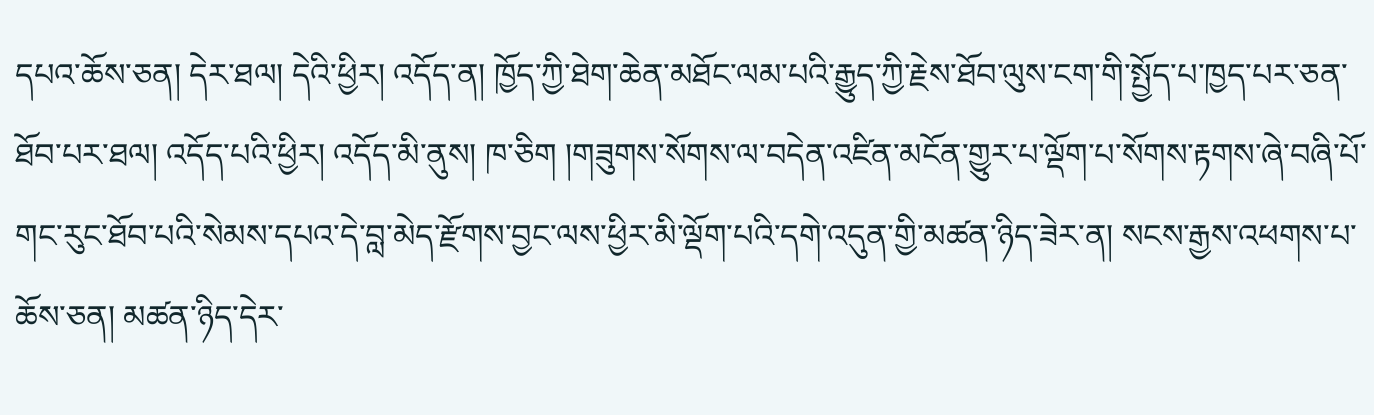དཔའ་ཆོས་ཅན། དེར་ཐལ། དེའི་ཕྱིར། འདོད་ན། ཁྱོད་ཀྱི་ཐེག་ཆེན་མཐོང་ལམ་པའི་རྒྱུད་ཀྱི་རྗེས་ཐོབ་ལུས་ངག་གི་སྤྱོད་པ་ཁྱད་པར་ཅན་ཐོབ་པར་ཐལ། འདོད་པའི་ཕྱིར། འདོད་མི་ནུས། ཁ་ཅིག །གཟུགས་སོགས་ལ་བདེན་འཛིན་མངོན་གྱུར་པ་ལྡོག་པ་སོགས་རྟགས་ཞེ་བཞི་པོ་གང་རུང་ཐོབ་པའི་སེམས་དཔའ་དེ་བླ་མེད་རྫོགས་བྱང་ལས་ཕྱིར་མི་ལྡོག་པའི་དགེ་འདུན་གྱི་མཚན་ཉིད་ཟེར་ན། སངས་རྒྱས་འཕགས་པ་ཆོས་ཅན། མཚན་ཉིད་དེར་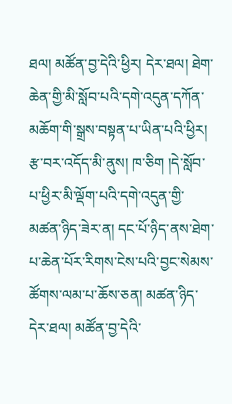ཐལ། མཚོན་བྱ་དེའི་ཕྱིར། དེར་ཐལ། ཐེག་ཆེན་གྱི་མི་སློབ་པའི་དགེ་འདུན་དཀོན་མཆོག་གི་སྒྲས་བསྟན་པ་ཡིན་པའི་ཕྱིར། རྩ་བར་འདོད་མི་ནུས། ཁ་ཅིག །དེ་སློབ་པ་ཕྱིར་མི་ལྡོག་པའི་དགེ་འདུན་གྱི་མཚན་ཉིད་ཟེར་ན། དང་པོ་ཉིད་ནས་ཐེག་པ་ཆེན་པོར་རིགས་ངེས་པའི་བྱང་སེམས་ཚོགས་ལམ་པ་ཆོས་ཅན། མཚན་ཉིད་དེར་ཐལ། མཚོན་བྱ་དེའི་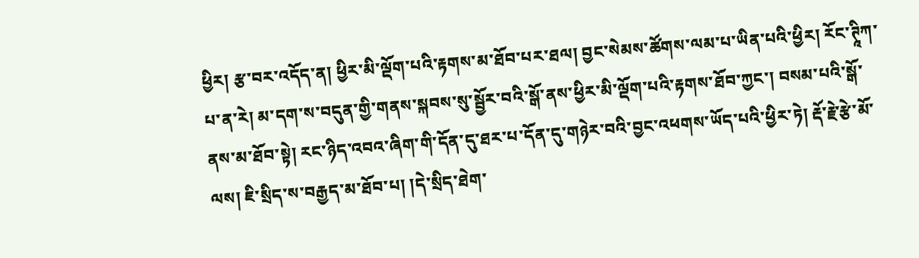ཕྱིར། རྩ་བར་འདོད་ན། ཕྱིར་མི་ལྡོག་པའི་རྟགས་མ་ཐོབ་པར་ཐལ། བྱང་སེམས་ཚོགས་ལམ་པ་ཡིན་པའི་ཕྱིར། རོང་ཊཱིཀ་པ་ན་རེ། མ་དག་ས་བདུན་གྱི་གནས་སྐབས་སུ་སྦྱོར་བའི་སྒོ་ནས་ཕྱིར་མི་ལྡོག་པའི་རྟགས་ཐོབ་ཀྱང་། བསམ་པའི་སྒོ་ནས་མ་ཐོབ་སྟེ། རང་ཉིད་འབའ་ཞིག་གི་དོན་དུ་ཐར་པ་དོན་དུ་གཉེར་བའི་བྱང་འཕགས་ཡོད་པའི་ཕྱིར་ཏེ། རྡོ་རྗེ་རྩེ་མོ་ལས། ཇི་སྲིད་ས་བརྒྱད་མ་ཐོབ་པ། །དེ་སྲིད་ཐེག་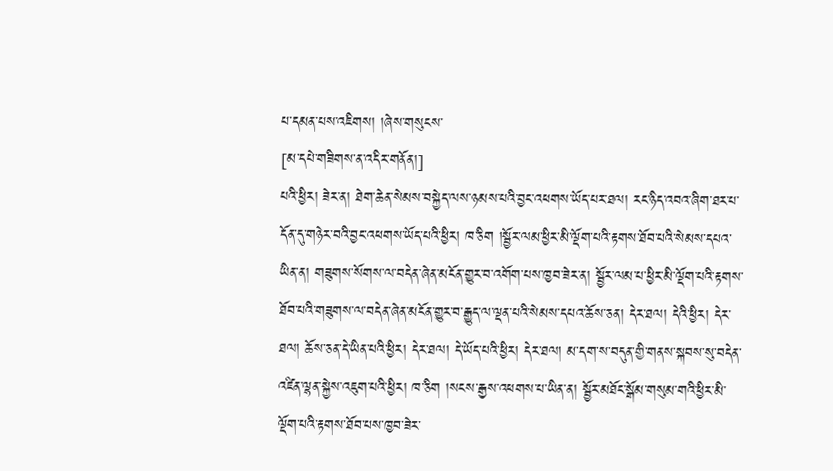པ་དམན་པས་འཇིགས། །ཞེས་གསུངས་
[མ་དཔེ་གཟིགས་ན་འདིར་གནོན།]
པའི་ཕྱིར། ཟེར་ན། ཐེག་ཆེན་སེམས་བསྐྱེད་ལས་ཉམས་པའི་བྱང་འཕགས་ཡོད་པར་ཐལ། རང་ཉིད་འབའ་ཞིག་ཐར་པ་དོན་དུ་གཉེར་བའི་བྱང་འཕགས་ཡོད་པའི་ཕྱིར། ཁ་ཅིག །སྦྱོར་ལམ་ཕྱིར་མི་ལྡོག་པའི་རྟགས་ཐོབ་པའི་སེམས་དཔའ་ཡིན་ན། གཟུགས་སོགས་ལ་བདེན་ཞེན་མངོན་གྱུར་བ་འགོག་པས་ཁྱབ་ཟེར་ན། སྦྱོར་ལམ་པ་ཕྱིར་མི་ལྡོག་པའི་རྟགས་ཐོབ་པའི་གཟུགས་ལ་བདེན་ཞེན་མངོན་གྱུར་བ་རྒྱུད་ལ་ལྡན་པའི་སེམས་དཔའ་ཆོས་ཅན། དེར་ཐལ། དེའི་ཕྱིར། དེར་ཐལ། ཆོས་ཅན་དེ་ཡིན་པའི་ཕྱིར། དེར་ཐལ། དེ་ཡོད་པའི་ཕྱིར། དེར་ཐལ། མ་དག་ས་བདུན་གྱི་གནས་སྐབས་སུ་བདེན་འཛིན་ལྷན་སྐྱེས་འཇུག་པའི་ཕྱིར། ཁ་ཅིག །སངས་རྒྱས་འཕགས་པ་ཡིན་ན། སྦྱོར་མཐོང་སྒོམ་གསུམ་གའི་ཕྱིར་མི་ལྡོག་པའི་རྟགས་ཐོབ་པས་ཁྱབ་ཟེར་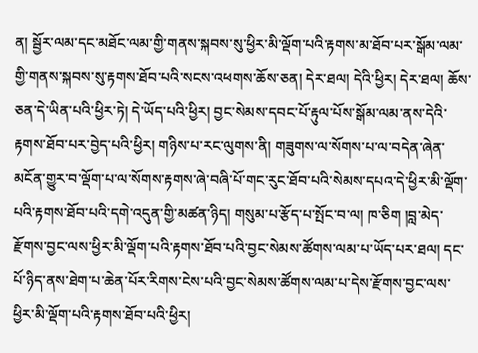ན། སྦྱོར་ལམ་དང་མཐོང་ལམ་གྱི་གནས་སྐབས་སུ་ཕྱིར་མི་ལྡོག་པའི་རྟགས་མ་ཐོབ་པར་སྒོམ་ལམ་གྱི་གནས་སྐབས་སུ་རྟགས་ཐོབ་པའི་སངས་འཕགས་ཆོས་ཅན། དེར་ཐལ། དེའི་ཕྱིར། དེར་ཐལ། ཆོས་ཅན་དེ་ཡིན་པའི་ཕྱིར་ཏེ། དེ་ཡོད་པའི་ཕྱིར། བྱང་སེམས་དབང་པོ་རྟུལ་པོས་སྒོམ་ལམ་ནས་དེའི་རྟགས་ཐོབ་པར་བྱེད་པའི་ཕྱིར། གཉིས་པ་རང་ལུགས་ནི། གཟུགས་ལ་སོགས་པ་ལ་བདེན་ཞེན་མངོན་གྱུར་བ་ལྡོག་པ་ལ་སོགས་རྟགས་ཞེ་བཞི་པོ་གང་རུང་ཐོབ་པའི་སེམས་དཔའ་དེ་ཕྱིར་མི་ལྡོག་པའི་རྟགས་ཐོབ་པའི་དགེ་འདུན་གྱི་མཚན་ཉིད། གསུམ་པ་རྩོད་པ་སྤོང་བ་ལ། ཁ་ཅིག །བླ་མེད་རྫོགས་བྱང་ལས་ཕྱིར་མི་ལྡོག་པའི་རྟགས་ཐོབ་པའི་བྱང་སེམས་ཚོགས་ལམ་པ་ཡོད་པར་ཐལ། དང་པོ་ཉིད་ནས་ཐེག་པ་ཆེན་པོར་རིགས་ངེས་པའི་བྱང་སེམས་ཚོགས་ལམ་པ་དེས་རྫོགས་བྱང་ལས་ཕྱིར་མི་ལྡོག་པའི་རྟགས་ཐོབ་པའི་ཕྱིར།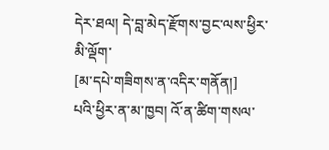དེར་ཐལ། དེ་བླ་མེད་རྫོགས་བྱང་ལས་ཕྱིར་མི་ལྡོག་
[མ་དཔེ་གཟིགས་ན་འདིར་གནོན།]
པའི་ཕྱིར་ན་མ་ཁྱབ། འོ་ན་ཚིག་གསལ་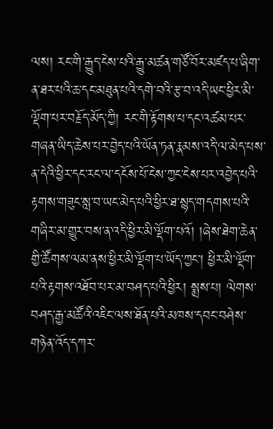ལས། རང་གི་རྒྱུད་ངེས་པའི་རྒྱུ་མཚན་གཙོ་བོར་མཛད་པ་ཞིག་ན་ཐར་པའི་ཆ་དང་མཐུན་པའི་དགེ་བའི་རྩ་བ་འདི་ཡང་ཕྱིར་མི་ལྡོག་པར་བརྗོད་མོད་ཀྱི། རང་གི་རྟོགས་པ་དང་འཚམ་པར་གཞན་ཡིད་ཆེས་པར་བྱེད་པའི་ཡོན་ཏན་རྣམས་འདི་ལ་མེད་པས་ན་དེའི་ཕྱིར་དང་རང་ལ་དངོས་པོ་ངེས་ཀྱང་ངེས་པར་འབྱེད་པའི་རྟགས་གཟུང་སླ་བ་ཡང་མེད་པའི་ཕྱིར་ཐ་སྙད་གདགས་པའི་གཞིར་མ་གྱུར་བས་ན་འདི་ཕྱིར་མི་ལྡོག་པའོ། །ཞེས་ཐེག་ཆེན་གྱི་ཚོགས་ལམ་ནས་ཕྱིར་མི་ལྡོག་པ་ཡོད་ཀྱང་། ཕྱིར་མི་ལྡོག་པའི་རྟགས་འཐོབ་པར་མ་བཤད་པའི་ཕྱིར། སྨྲས་པ། ལེགས་བཤད་རྒྱ་མཚོའི་འཇིང་ལས་ཐོན་པའི་མཁས་དབང་བཤེས་གཉེན་འོད་དཀར་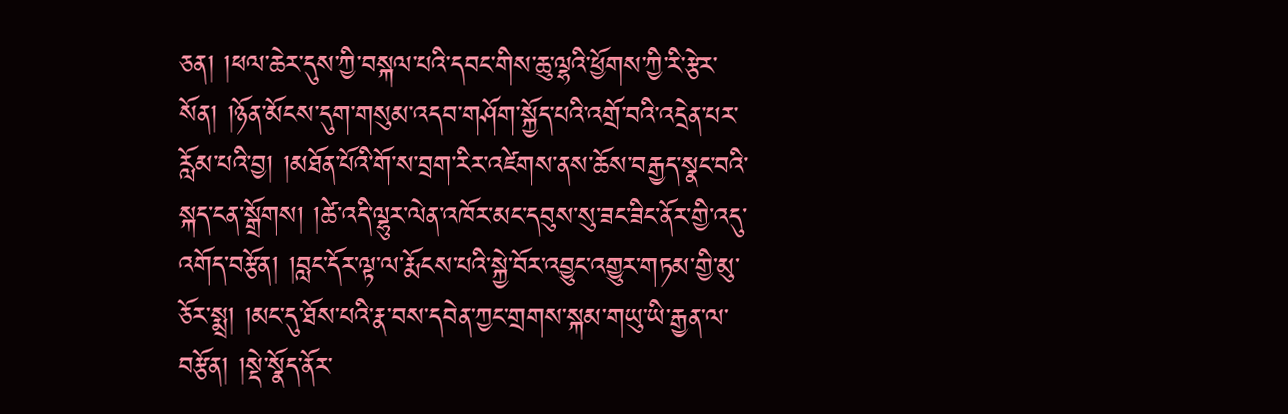ཅན། །ཕལ་ཆེར་དུས་ཀྱི་བསྐལ་པའི་དབང་གིས་ཆུ་ལྷའི་ཕྱོགས་ཀྱི་རི་རྩེར་སོན། །ཉོན་མོངས་དུག་གསུམ་འདབ་གཤོག་སྐྱོད་པའི་འགྲོ་བའི་འདྲེན་པར་རློམ་པའི་བྱ། །མཐོན་པོའི་གོ་ས་བྲག་རིར་འཛེགས་ནས་ཆོས་བརྒྱད་སྣང་བའི་སྐད་ངན་སྒྲོགས། །ཚེ་འདི་ལྷུར་ལེན་འཁོར་མང་དབུས་སུ་ཟང་ཟིང་ནོར་གྱི་འདུ་འགོད་བརྩོན། །བླང་དོར་ལྟ་ལ་རྨོངས་པའི་སྐྱེ་བོར་འབྱུང་འགྱུར་གཏམ་གྱི་མུ་ཅོར་སྨྲ། །མང་དུ་ཐོས་པའི་རྣ་བས་དབེན་ཀྱང་གྲགས་སྐམ་གཡུ་ཡི་རྒྱན་ལ་བརྩོན། །སྡེ་སྣོད་ནོར་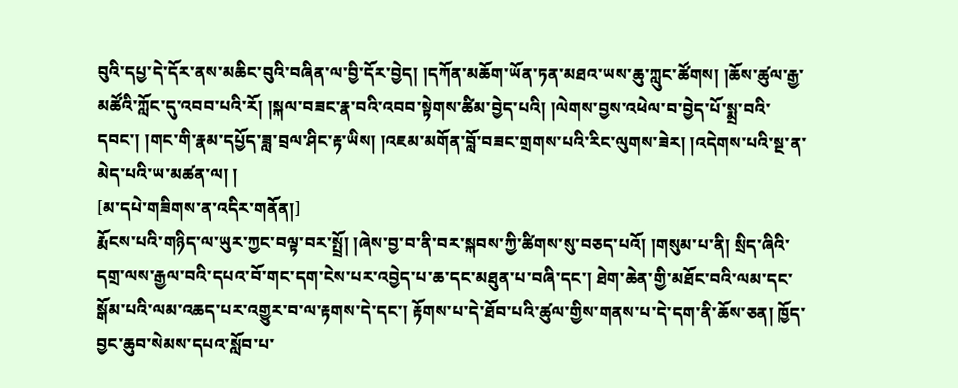བུའི་དཔྱ་དེ་དོར་ནས་མཆིང་བུའི་བཞིན་ལ་བྱི་དོར་བྱེད། །དཀོན་མཆོག་ཡོན་ཏན་མཐའ་ཡས་ཆུ་ཀླུང་ཚོགས། །ཆོས་ཚུལ་རྒྱ་མཚོའི་ཀློང་དུ་འབབ་པའི་རོ། །སྐལ་བཟང་རྣ་བའི་འབབ་སྟེགས་ཚིམ་བྱེད་པའི། །ལེགས་བྱས་འཕེལ་བ་བྱེད་པོ་སྨྲ་བའི་དབང་། །གང་གི་རྣམ་དཔྱོད་ཟླ་བྲལ་ཤིང་རྟ་ཡིས། །འཇམ་མགོན་བློ་བཟང་གྲགས་པའི་རིང་ལུགས་ཟེར། །འདེགས་པའི་སྔ་ན་མེད་པའི་ཡ་མཚན་ལ། །
[མ་དཔེ་གཟིགས་ན་འདིར་གནོན།]
རྨོངས་པའི་གཉིད་ལ་ཡུར་ཀྱང་བལྟ་བར་སྤྲོ། །ཞེས་བྱ་བ་ནི་བར་སྐབས་ཀྱི་ཚིགས་སུ་བཅད་པའོ། །གསུམ་པ་ནི། སྲིད་ཞིའི་དགྲ་ལས་རྒྱལ་བའི་དཔའ་བོ་གང་དག་ངེས་པར་འབྱེད་པ་ཆ་དང་མཐུན་པ་བཞི་དང་། ཐེག་ཆེན་གྱི་མཐོང་བའི་ལམ་དང་སྒོམ་པའི་ལམ་འཆད་པར་འགྱུར་བ་ལ་རྟགས་དེ་དང་། རྟོགས་པ་དེ་ཐོབ་པའི་ཚུལ་གྱིས་གནས་པ་དེ་དག་ནི་ཆོས་ཅན། ཁྱོད་བྱང་ཆུབ་སེམས་དཔའ་སློབ་པ་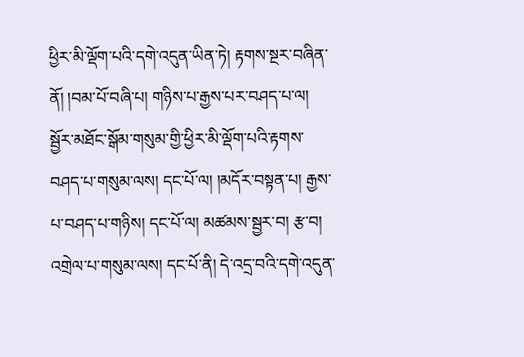ཕྱིར་མི་ལྡོག་པའི་དགེ་འདུན་ཡིན་ཏེ། རྟགས་སྔར་བཞིན་ནོ། །བམ་པོ་བཞི་པ། གཉིས་པ་རྒྱས་པར་བཤད་པ་ལ། སྦྱོར་མཐོང་སྒོམ་གསུམ་གྱི་ཕྱིར་མི་ལྡོག་པའི་རྟགས་བཤད་པ་གསུམ་ལས། དང་པོ་ལ། །མདོར་བསྟན་པ། རྒྱས་པ་བཤད་པ་གཉིས། དང་པོ་ལ། མཚམས་སྦྱར་བ། རྩ་བ། འགྲེལ་པ་གསུམ་ལས། དང་པོ་ནི། དེ་འདྲ་བའི་དགེ་འདུན་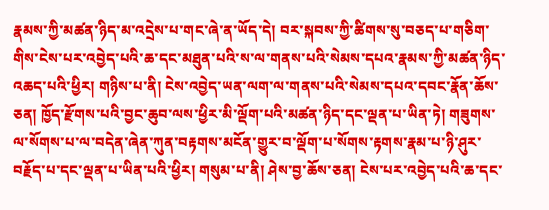རྣམས་ཀྱི་མཚན་ཉིད་མ་འདྲེས་པ་གང་ཞེ་ན་ཡོད་དེ། བར་སྐབས་ཀྱི་ཚིགས་སུ་བཅད་པ་གཅིག་གིས་ངེས་པར་འབྱེད་པའི་ཆ་དང་མཐུན་པའི་ས་ལ་གནས་པའི་སེམས་དཔའ་རྣམས་ཀྱི་མཚན་ཉིད་འཆད་པའི་ཕྱིར། གཉིས་པ་ནི། ངེས་འབྱེད་ཡན་ལག་ལ་གནས་པའི་སེམས་དཔའ་དབང་རྣོན་ཆོས་ཅན། ཁྱོད་རྫོགས་པའི་བྱང་ཆུབ་ལས་ཕྱིར་མི་ལྡོག་པའི་མཚན་ཉིད་དང་ལྡན་པ་ཡིན་ཏེ། གཟུགས་ལ་སོགས་པ་ལ་བདེན་ཞེན་ཀུན་བརྟགས་མངོན་གྱུར་བ་ལྡོག་པ་སོགས་རྟགས་རྣམ་པ་ཉི་ཤུར་བརྗོད་པ་དང་ལྡན་པ་ཡིན་པའི་ཕྱིར། གསུམ་པ་ནི། ཤེས་བྱ་ཆོས་ཅན། ངེས་པར་འབྱེད་པའི་ཆ་དང་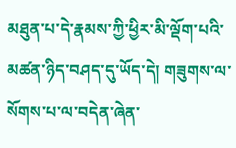མཐུན་པ་དེ་རྣམས་ཀྱི་ཕྱིར་མི་ལྡོག་པའི་མཚན་ཉིད་བཤད་དུ་ཡོད་དེ། གཟུགས་ལ་སོགས་པ་ལ་བདེན་ཞེན་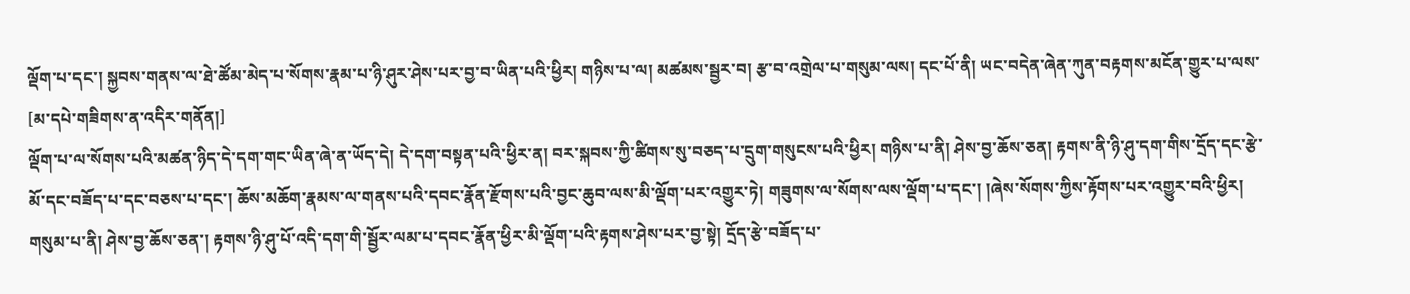ལྡོག་པ་དང་། སྐྱབས་གནས་ལ་ཐེ་ཚོམ་མེད་པ་སོགས་རྣམ་པ་ཉི་ཤུར་ཤེས་པར་བྱ་བ་ཡིན་པའི་ཕྱིར། གཉིས་པ་ལ། མཚམས་སྦྱར་བ། རྩ་བ་འགྲེལ་པ་གསུམ་ལས། དང་པོ་ནི། ཡང་བདེན་ཞེན་ཀུན་བརྟགས་མངོན་གྱུར་པ་ལས་
[མ་དཔེ་གཟིགས་ན་འདིར་གནོན།]
ལྡོག་པ་ལ་སོགས་པའི་མཚན་ཉིད་དེ་དག་གང་ཡིན་ཞེ་ན་ཡོད་དེ། དེ་དག་བསྟན་པའི་ཕྱིར་ན། བར་སྐབས་ཀྱི་ཚིགས་སུ་བཅད་པ་དྲུག་གསུངས་པའི་ཕྱིར། གཉིས་པ་ནི། ཤེས་བྱ་ཆོས་ཅན། རྟགས་ནི་ཉི་ཤུ་དག་གིས་དྲོད་དང་རྩེ་མོ་དང་བཟོད་པ་དང་བཅས་པ་དང་། ཆོས་མཆོག་རྣམས་ལ་གནས་པའི་དབང་རྣོན་རྫོགས་པའི་བྱང་ཆུབ་ལས་མི་ལྡོག་པར་འགྱུར་ཏེ། གཟུགས་ལ་སོགས་ལས་ལྡོག་པ་དང་། །ཞེས་སོགས་ཀྱིས་རྟོགས་པར་འགྱུར་བའི་ཕྱིར། གསུམ་པ་ནི། ཤེས་བྱ་ཆོས་ཅན་། རྟགས་ཉི་ཤུ་པོ་འདི་དག་གི་སྦྱོར་ལམ་པ་དབང་རྣོན་ཕྱིར་མི་ལྡོག་པའི་རྟགས་ཤེས་པར་བྱ་སྟེ། དྲོད་རྩེ་བཟོད་པ་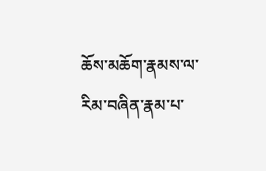ཆོས་མཆོག་རྣམས་ལ་རིམ་བཞིན་རྣམ་པ་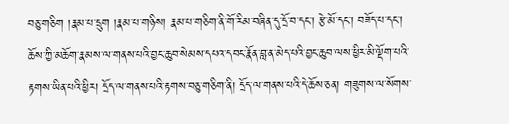བཅུ་གཅིག །རྣམ་པ་དྲུག །རྣམ་པ་གཉིས། རྣམ་པ་གཅིག་ནི་གོ་རིམ་བཞིན་དུ་དྲོ་བ་དང་། རྩེ་མོ་དང་། བཟོད་པ་དང་། ཆོས་ཀྱི་མཆོག་རྣམས་ལ་གནས་པའི་བྱང་ཆུབ་སེམས་དཔའ་དབང་རྣོན་བླ་ན་མེད་པའི་བྱང་ཆུབ་ལས་ཕྱིར་མི་ལྡོག་པའི་རྟགས་ཡིན་པའི་ཕྱིར། དྲོད་ལ་གནས་པའི་རྟགས་བཅུ་གཅིག་ནི། དྲོད་ལ་གནས་པའི་དེ་ཆོས་ཅན། གཟུགས་ལ་སོགས་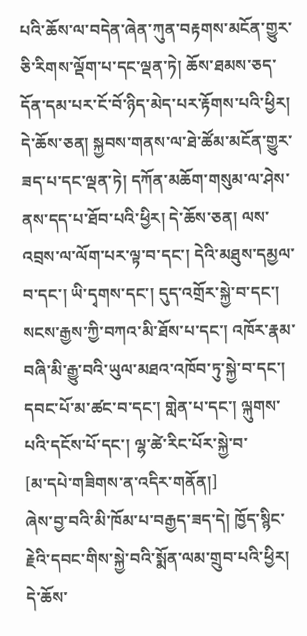པའི་ཆོས་ལ་བདེན་ཞེན་ཀུན་བརྟགས་མངོན་གྱུར་ཅི་རིགས་ལྡོག་པ་དང་ལྡན་ཏེ། ཆོས་ཐམས་ཅད་དོན་དམ་པར་ངོ་བོ་ཉིད་མེད་པར་རྟོགས་པའི་ཕྱིར། དེ་ཆོས་ཅན། སྐྱབས་གནས་ལ་ཐེ་ཚོམ་མངོན་གྱུར་ཟད་པ་དང་ལྡན་ཏེ། དཀོན་མཆོག་གསུམ་ལ་ཤེས་ནས་དད་པ་ཐོབ་པའི་ཕྱིར། དེ་ཆོས་ཅན། ལས་འབྲས་ལ་ལོག་པར་ལྟ་བ་དང་། དེའི་མཐུས་དམྱལ་བ་དང་། ཡི་དྭགས་དང་། དུད་འགྲོར་སྐྱེ་བ་དང་། སངས་རྒྱས་ཀྱི་བཀའ་མི་ཐོས་པ་དང་། འཁོར་རྣམ་བཞི་མི་རྒྱུ་བའི་ཡུལ་མཐའ་འཁོབ་ཏུ་སྐྱེ་བ་དང་། དབང་པོ་མ་ཚང་བ་དང་། གླེན་པ་དང་། ལྐུགས་པའི་དངོས་པོ་དང་། ལྷ་ཚེ་རིང་པོར་སྐྱེ་བ་
[མ་དཔེ་གཟིགས་ན་འདིར་གནོན།]
ཞེས་བྱ་བའི་མི་ཁོམ་པ་བརྒྱད་ཟད་དེ། ཁྱོད་སྙིང་རྗེའི་དབང་གིས་སྐྱེ་བའི་སྨོན་ལམ་གྲུབ་པའི་ཕྱིར། དེ་ཆོས་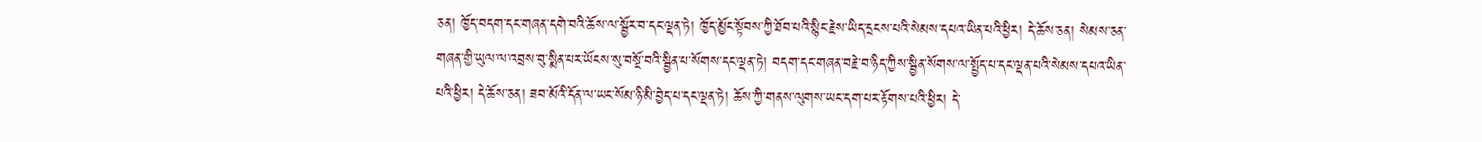ཅན། ཁྱོད་བདག་དང་གཞན་དགེ་བའི་ཆོས་ལ་སྦྱོར་བ་དང་ལྡན་ཏེ། ཁྱོད་མྱོང་སྟོབས་ཀྱི་ཐོབ་པའི་སྙིང་རྗེས་ཡིད་དྲངས་པའི་སེམས་དཔའ་ཡིན་པའི་ཕྱིར། དེ་ཆོས་ཅན། སེམས་ཅན་གཞན་གྱི་ཡུལ་ལ་འབྲས་བུ་སྨིན་པར་ཡོངས་སུ་བསྔོ་བའི་སྦྱིན་པ་སོགས་དང་ལྡན་ཏེ། བདག་དང་གཞན་བརྗེ་བ་ཉིད་ཀྱིས་སྦྱིན་སོགས་ལ་སྤྱོད་པ་དང་ལྡན་པའི་སེམས་དཔའ་ཡིན་པའི་ཕྱིར། དེ་ཆོས་ཅན། ཟབ་མོའི་དོན་ལ་ཡང་སོམ་ཉི་མི་བྱེད་པ་དང་ལྡན་ཏེ། ཆོས་ཀྱི་གནས་ལུགས་ཡང་དག་པར་རྟོགས་པའི་ཕྱིར། དེ་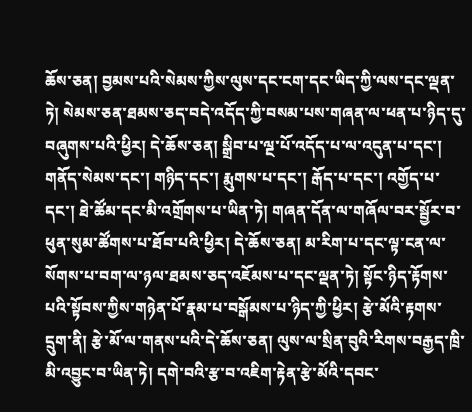ཆོས་ཅན། བྱམས་པའི་སེམས་ཀྱིས་ལུས་དང་ངག་དང་ཡིད་ཀྱི་ལས་དང་ལྡན་ཏེ། སེམས་ཅན་ཐམས་ཅད་བདེ་འདོད་ཀྱི་བསམ་པས་གཞན་ལ་ཕན་པ་ཉིད་དུ་བཞུགས་པའི་ཕྱིར། དེ་ཆོས་ཅན། སྒྲིབ་པ་ལྔ་པོ་འདོད་པ་ལ་འདུན་པ་དང་། གནོད་སེམས་དང་། གཉིད་དང་། རྨུགས་པ་དང་། རྒོད་པ་དང་། འགྱོད་པ་དང་། ཐེ་ཚོམ་དང་མི་འགྲོགས་པ་ཡིན་ཏེ། གཞན་དོན་ལ་གཞོལ་བར་སྦྱོར་བ་ཕུན་སུམ་ཚོགས་པ་ཐོབ་པའི་ཕྱིར། དེ་ཆོས་ཅན། མ་རིག་པ་དང་ལྟ་ངན་ལ་སོགས་པ་བག་ལ་ཉལ་ཐམས་ཅད་འཇོམས་པ་དང་ལྡན་ཏེ། སྟོང་ཉིད་རྟོགས་པའི་སྟོབས་ཀྱིས་གཉེན་པོ་རྣམ་པ་བསྒོམས་པ་ཉིད་ཀྱི་ཕྱིར། རྩེ་མོའི་རྟགས་དྲུག་ནི། རྩེ་མོ་ལ་གནས་པའི་དེ་ཆོས་ཅན། ལུས་ལ་སྲིན་བུའི་རིགས་བརྒྱད་ཁྲི་མི་འབྱུང་བ་ཡིན་ཏེ། དགེ་བའི་རྩ་བ་འཇིག་རྟེན་རྩེ་མོའི་དབང་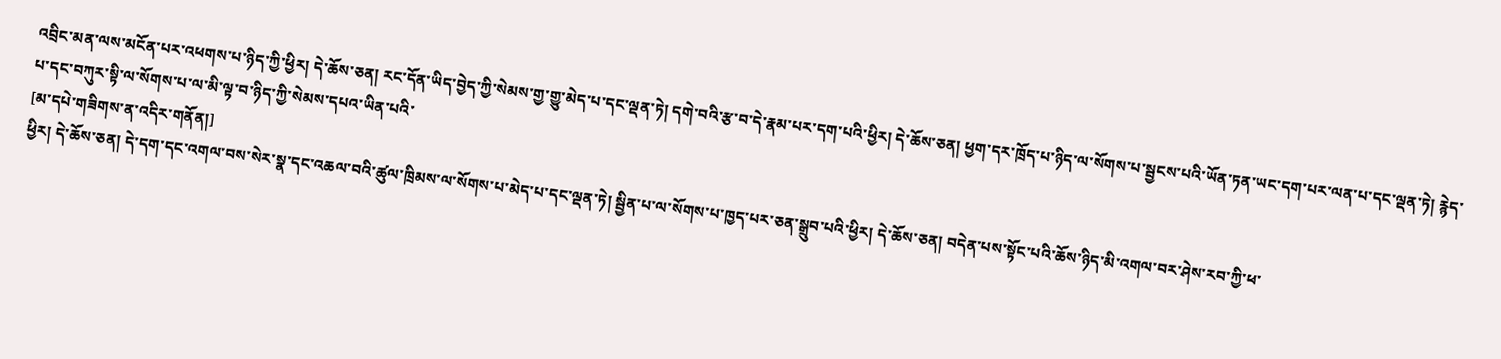འབྲིང་མན་ལས་མངོན་པར་འཕགས་པ་ཉིད་ཀྱི་ཕྱིར། དེ་ཆོས་ཅན། རང་དོན་ཡིད་བྱེད་ཀྱི་སེམས་གྱ་གྱུ་མེད་པ་དང་ལྡན་ཏེ། དགེ་བའི་རྩ་བ་དེ་རྣམ་པར་དག་པའི་ཕྱིར། དེ་ཆོས་ཅན། ཕྱག་དར་ཁྲོད་པ་ཉིད་ལ་སོགས་པ་སྦྱངས་པའི་ཡོན་ཏན་ཡང་དག་པར་ལན་པ་དང་ལྡན་ཏེ། རྙེད་པ་དང་བཀུར་སྟི་ལ་སོགས་པ་ལ་མི་ལྟ་བ་ཉིད་ཀྱི་སེམས་དཔའ་ཡིན་པའི་
[མ་དཔེ་གཟིགས་ན་འདིར་གནོན།]
ཕྱིར། དེ་ཆོས་ཅན། དེ་དག་དང་འགལ་བས་སེར་སྣ་དང་འཆལ་བའི་ཚུལ་ཁྲིམས་ལ་སོགས་པ་མེད་པ་དང་ལྡན་ཏེ། སྦྱིན་པ་ལ་སོགས་པ་ཁྱད་པར་ཅན་སྒྲུབ་པའི་ཕྱིར། དེ་ཆོས་ཅན། བདེན་པས་སྟོང་པའི་ཆོས་ཉིད་མི་འགལ་བར་ཤེས་རབ་ཀྱི་ཕ་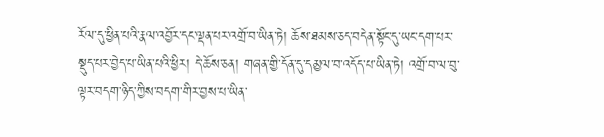རོལ་དུ་ཕྱིན་པའི་རྣལ་འབྱོར་དང་ལྡན་པར་འགྲོ་བ་ཡིན་ཏེ། ཆོས་ཐམས་ཅད་བདེན་སྟོང་དུ་ཡང་དག་པར་སྡུད་པར་བྱེད་པ་ཡིན་པའི་ཕྱིར། དེ་ཆོས་ཅན། གཞན་གྱི་དོན་དུ་དམྱལ་བ་འདོད་པ་ཡིན་ཏེ། འགྲོ་བ་ལ་བུ་ལྟར་བདག་ཉིད་ཀྱིས་བདག་གིར་བྱས་པ་ཡིན་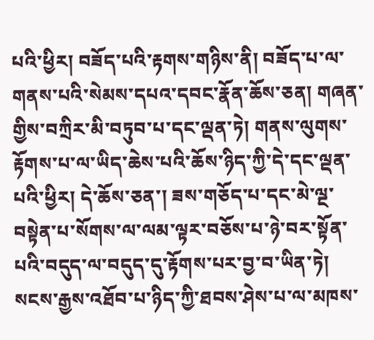པའི་ཕྱིར། བཟོད་པའི་རྟགས་གཉིས་ནི། བཟོད་པ་ལ་གནས་པའི་སེམས་དཔའ་དབང་རྣོན་ཆོས་ཅན། གཞན་གྱིས་བཀྲིར་མི་བཏུབ་པ་དང་ལྡན་ཏེ། གནས་ལུགས་རྟོགས་པ་ལ་ཡིད་ཆེས་པའི་ཆོས་ཉིད་ཀྱི་དེ་དང་ལྡན་པའི་ཕྱིར། དེ་ཆོས་ཅན་། ཟས་གཅོད་པ་དང་མེ་ལྔ་བསྟེན་པ་སོགས་ལ་ལམ་ལྟར་བཅོས་པ་ཉེ་བར་སྟོན་པའི་བདུད་ལ་བདུད་དུ་རྟོགས་པར་བྱ་བ་ཡིན་ཏེ། སངས་རྒྱས་འཐོབ་པ་ཉིད་ཀྱི་ཐབས་ཤེས་པ་ལ་མཁས་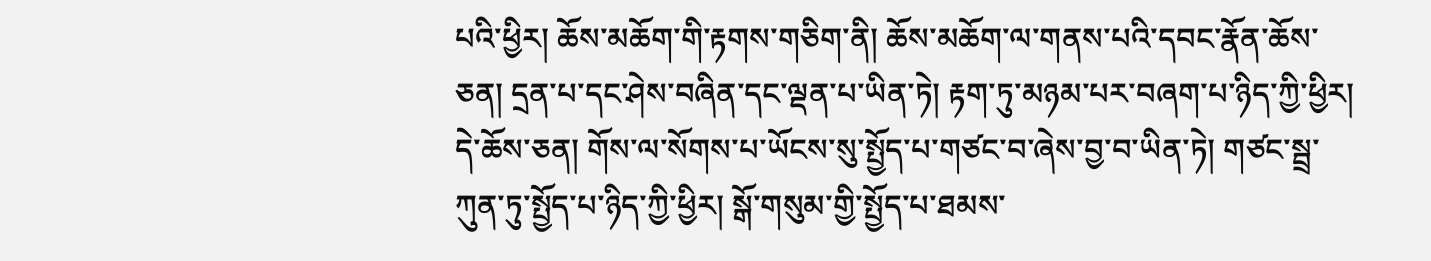པའི་ཕྱིར། ཆོས་མཆོག་གི་རྟགས་གཅིག་ནི། ཆོས་མཆོག་ལ་གནས་པའི་དབང་རྣོན་ཆོས་ཅན། དྲན་པ་དང་ཤེས་བཞིན་དང་ལྡན་པ་ཡིན་ཏེ། རྟག་ཏུ་མཉམ་པར་བཞག་པ་ཉིད་ཀྱི་ཕྱིར། དེ་ཆོས་ཅན། གོས་ལ་སོགས་པ་ཡོངས་སུ་སྤྱོད་པ་གཙང་བ་ཞེས་བྱ་བ་ཡིན་ཏེ། གཙང་སྦྲ་ཀུན་ཏུ་སྤྱོད་པ་ཉིད་ཀྱི་ཕྱིར། སྒོ་གསུམ་གྱི་སྤྱོད་པ་ཐམས་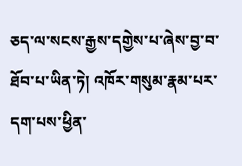ཅད་ལ་སངས་རྒྱས་དགྱེས་པ་ཞེས་བྱ་བ་ཐོབ་པ་ཡིན་ཏེ། འཁོར་གསུམ་རྣམ་པར་དག་པས་ཕྱིན་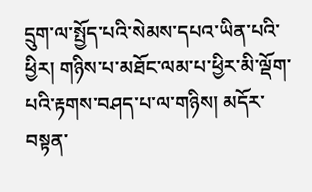དྲུག་ལ་སྤྱོད་པའི་སེམས་དཔའ་ཡིན་པའི་ཕྱིར། གཉིས་པ་མཐོང་ལམ་པ་ཕྱིར་མི་ལྡོག་པའི་རྟགས་བཤད་པ་ལ་གཉིས། མདོར་བསྟན་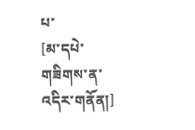པ་
[མ་དཔེ་གཟིགས་ན་འདིར་གནོན།]